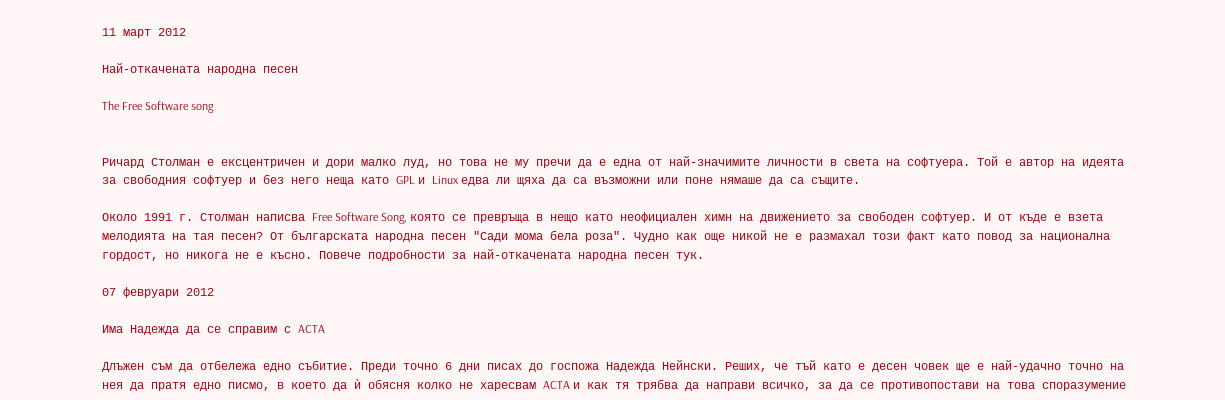11 март 2012

Най-откачената народна песен

The Free Software song


Ричард Столман е ексцентричен и дори малко луд, но това не му пречи да е една от най-значимите личности в света на софтуера. Той е автор на идеята за свободния софтуер и без него неща като GPL и Linux едва ли щяха да са възможни или поне нямаше да са същите.

Около 1991 г. Столман написва Free Software Song, която се превръща в нещо като неофициален химн на движението за свободен софтуер. И от къде е взета мелодията на тая песен? От българската народна песен "Сади мома бела роза". Чудно как още никой не е размахал този факт като повод за национална гордост, но никога не е късно. Повече подробности за най-откачената народна песен тук.

07 февруари 2012

Има Надежда да се справим с ACTA

Длъжен съм да отбележа едно събитие. Преди точно 6 дни писах до госпожа Надежда Нейнски. Реших, че тъй като е десен човек ще е най-удачно точно на нея да пратя едно писмо, в което да ѝ обясня колко не харесвам ACTA и как тя трябва да направи всичко, за да се противопостави на това споразумение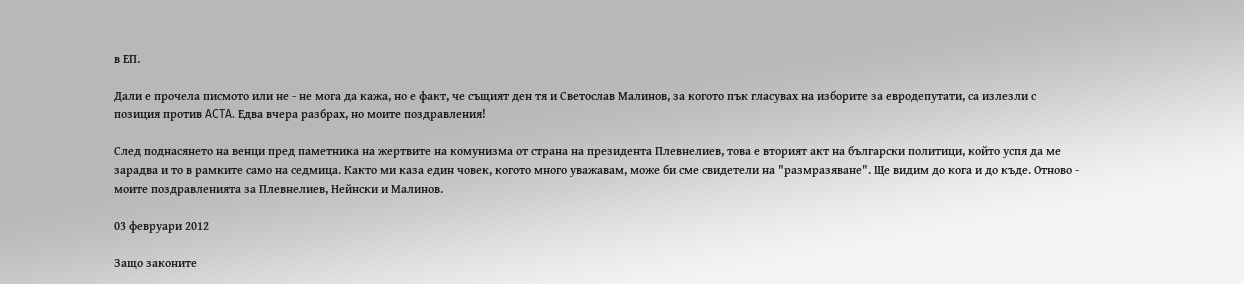в ЕП.

Дали е прочела писмото или не - не мога да кажа, но е факт, че същият ден тя и Светослав Малинов, за когото пък гласувах на изборите за евродепутати, са излезли с позиция против ACTA. Едва вчера разбрах, но моите поздравления!

След поднасянето на венци пред паметника на жертвите на комунизма от страна на президента Плевнелиев, това е вторият акт на български политици, който успя да ме зарадва и то в рамките само на седмица. Както ми каза един човек, когото много уважавам, може би сме свидетели на "размразяване". Ще видим до кога и до къде. Отново - моите поздравленията за Плевнелиев, Нейнски и Малинов.

03 февруари 2012

Защо законите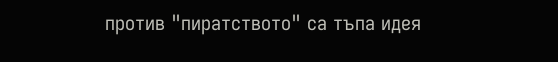против "пиратството" са тъпа идея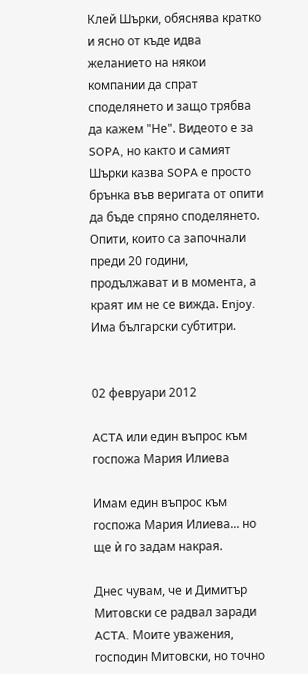Клей Шърки, обяснява кратко и ясно от къде идва желанието на някои компании да спрат споделянето и защо трябва да кажем "Не". Видеото е за SOPA, но както и самият Шърки казва SOPA е просто брънка във веригата от опити да бъде спряно споделянето. Опити, които са започнали преди 20 години, продължават и в момента, а краят им не се вижда. Enjoy. Има български субтитри.


02 февруари 2012

ACTA или един въпрос към госпожа Мария Илиева

Имам един въпрос към госпожа Мария Илиева... но ще ѝ го задам накрая.

Днес чувам, че и Димитър Митовски се радвал заради ACTA. Моите уважения, господин Митовски, но точно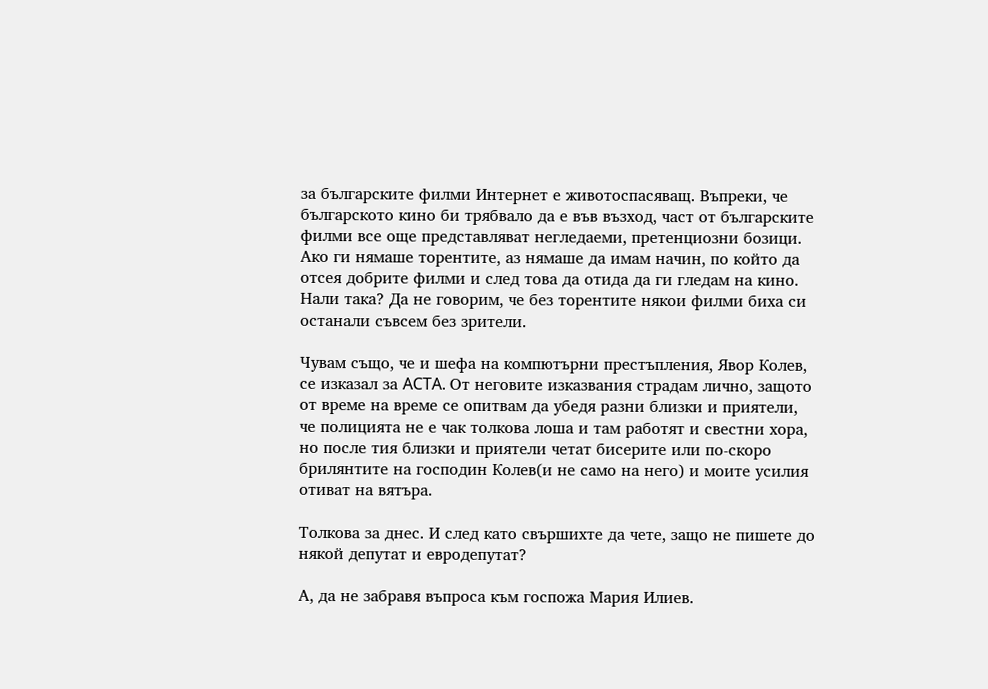за българските филми Интернет е животоспасяващ. Въпреки, че българското кино би трябвало да е във възход, част от българските филми все още представляват негледаеми, претенциозни бозици. Ако ги нямаше торентите, аз нямаше да имам начин, по който да отсея добрите филми и след това да отида да ги гледам на кино. Нали така? Да не говорим, че без торентите някои филми биха си останали съвсем без зрители.

Чувам също, че и шефа на компютърни престъпления, Явор Колев, се изказал за ACTA. От неговите изказвания страдам лично, защото от време на време се опитвам да убедя разни близки и приятели, че полицията не е чак толкова лоша и там работят и свестни хора, но после тия близки и приятели четат бисерите или по-скоро брилянтите на господин Колев(и не само на него) и моите усилия отиват на вятъра.

Толкова за днес. И след като свършихте да чете, защо не пишете до някой депутат и евродепутат?

А, да не забравя въпроса към госпожа Мария Илиев.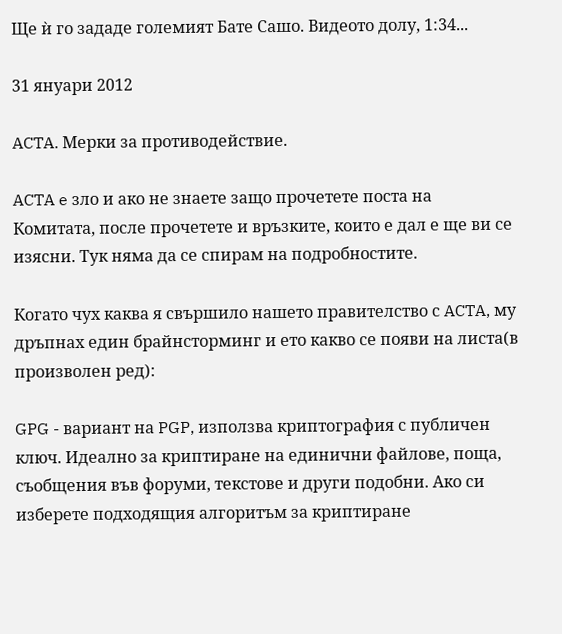Ще ѝ го зададе големият Бате Сашо. Видеото долу, 1:34...

31 януари 2012

ACTA. Мерки за противодействие.

ACTA e зло и ако не знаете защо прочетете поста на Комитата, после прочетете и връзките, които е дал е ще ви се изясни. Тук няма да се спирам на подробностите.

Когато чух каква я свършило нашето правителство с ACTA, му дръпнах един брайнсторминг и ето какво се появи на листа(в произволен ред):

GPG - вариант на PGP, използва криптография с публичен ключ. Идеално за криптиране на единични файлове, поща, съобщения във форуми, текстове и други подобни. Ако си изберете подходящия алгоритъм за криптиране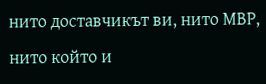нито доставчикът ви, нито МВР, нито който и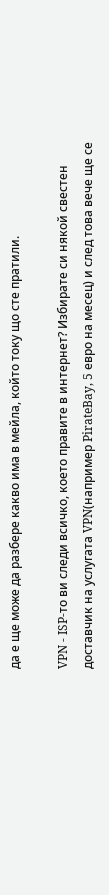да е ще може да разбере какво има в мейла, който току що сте пратили.

VPN - ISP-то ви следи всичко, което правите в интернет? Избирате си някой свестен доставчик на услугата VPN(например PirateBay, 5 eвро на месец) и след това вече ще се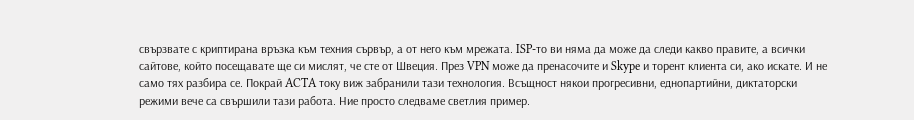свързвате с криптирана връзка към техния сървър, а от него към мрежата. ISP-то ви няма да може да следи какво правите, а всички сайтове, който посещавате ще си мислят, че сте от Швеция. През VPN може да пренасочите и Skype и торент клиента си, ако искате. И не само тях разбира се. Покрай ACTA току виж забранили тази технология. Всъщност някои прогресивни, еднопартийни, диктаторски режими вече са свършили тази работа. Ние просто следваме светлия пример.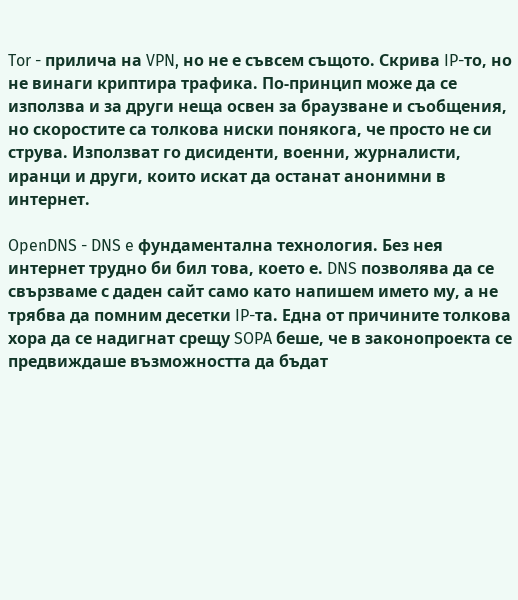Tor - прилича на VPN, но не е съвсем същото. Скрива IP-то, но не винаги криптира трафика. По-принцип може да се използва и за други неща освен за браузване и съобщения, но скоростите са толкова ниски понякога, че просто не си струва. Използват го дисиденти, военни, журналисти, иранци и други, които искат да останат анонимни в интернет.

OpenDNS - DNS e фундаментална технология. Без нея интернет трудно би бил това, което е. DNS позволява да се свързваме с даден сайт само като напишем името му, а не трябва да помним десетки IP-та. Една от причините толкова хора да се надигнат срещу SOPA беше, че в законопроекта се предвиждаше възможността да бъдат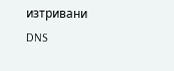изтривани DNS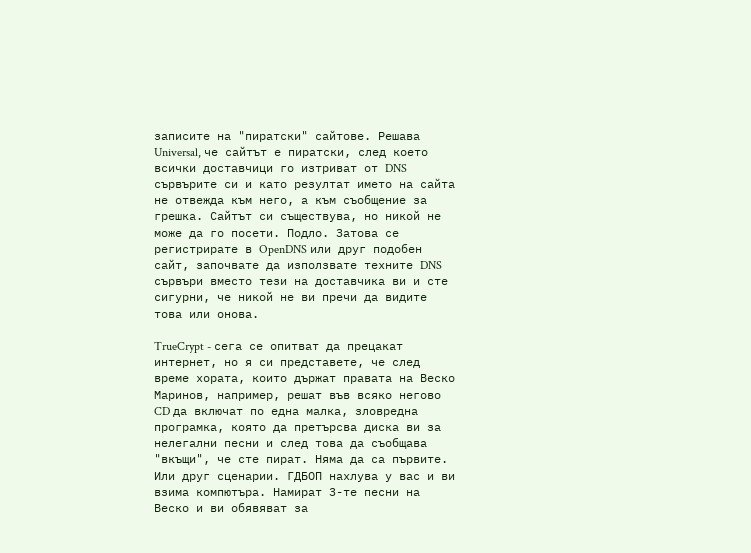записите на "пиратски" сайтове. Решава Universal, че сайтът е пиратски, след което всички доставчици го изтриват от DNS сървърите си и като резултат името на сайта не отвежда към него, а към съобщение за грешка. Сайтът си съществува, но никой не може да го посети. Подло. Затова се регистрирате в OpenDNS или друг подобен сайт, започвате да използвате техните DNS сървъри вместо тези на доставчика ви и сте сигурни, че никой не ви пречи да видите това или онова.

TrueCrypt - сега се опитват да прецакат интернет, но я си представете, че след време хората, които държат правата на Веско Маринов, например, решат във всяко негово CD да включат по една малка, зловредна програмка, която да претърсва диска ви за нелегални песни и след това да съобщава "вкъщи", че сте пират. Няма да са първите. Или друг сценарии. ГДБОП нахлува у вас и ви взима компютъра. Намират 3-те песни на Веско и ви обявяват за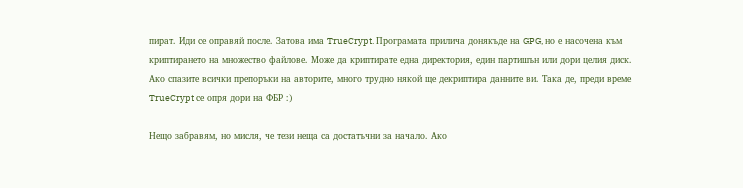пират. Иди се оправяй после. Затова има TrueCrypt. Програмата прилича донякъде на GPG, но е насочена към криптирането на множество файлове. Може да криптирате една директория, един партишън или дори целия диск. Ако спазите всички препоръки на авторите, много трудно някой ще декриптира данните ви. Така де, преди време TrueCrypt се опря дори на ФБР :)

Нещо забравям, но мисля, че тези неща са достатъчни за начало. Ако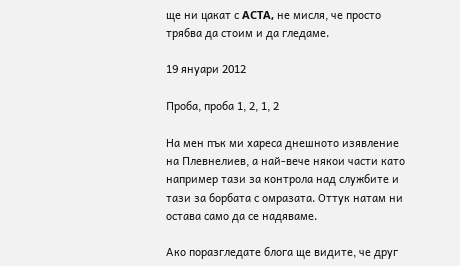ще ни цакат с ACTA, не мисля, че просто трябва да стоим и да гледаме.

19 януари 2012

Проба, проба 1, 2, 1, 2

На мен пък ми хареса днешното изявление на Плевнелиев, а най-вече някои части като например тази за контрола над службите и тази за борбата с омразата. Оттук натам ни остава само да се надяваме.

Ако поразгледате блога ще видите, че друг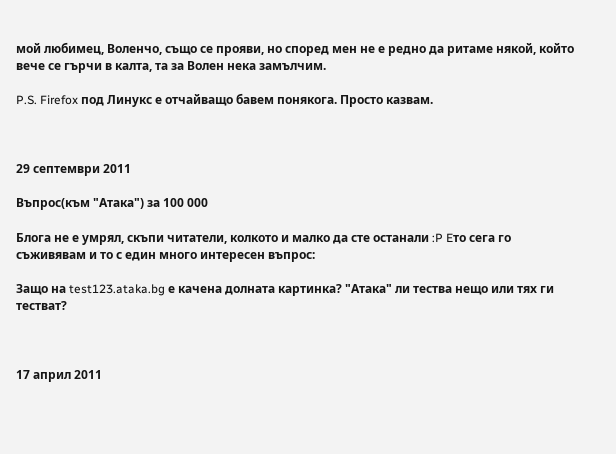мой любимец, Воленчо, също се прояви, но според мен не е редно да ритаме някой, който вече се гърчи в калта, та за Волен нека замълчим.

P.S. Firefox под Линукс е отчайващо бавем понякога. Просто казвам.



29 септември 2011

Въпрос(към "Атака") за 100 000

Блога не е умрял, скъпи читатели, колкото и малко да сте останали :P Eто сега го съживявам и то с един много интересен въпрос:

Защо на test123.ataka.bg е качена долната картинка? "Атака" ли тества нещо или тях ги тестват?



17 април 2011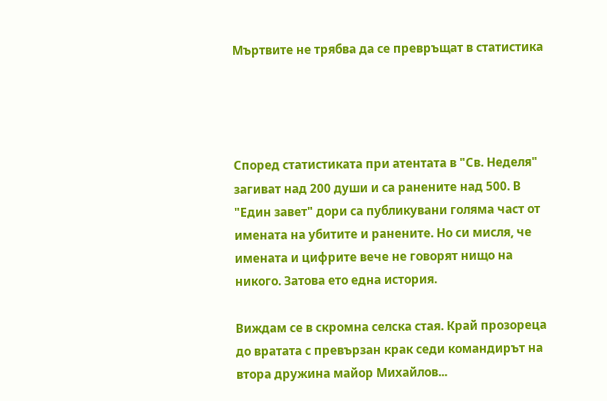Мъртвите не трябва да се превръщат в статистика




Според статистиката при атентата в "Св. Неделя" загиват над 200 души и са ранените над 500. В "Един завет" дори са публикувани голяма част от имената на убитите и ранените. Но си мисля, че имената и цифрите вече не говорят нищо на никого. Затова ето една история.

Виждам се в скромна селска стая. Край прозореца до вратата с превързан крак седи командирът на втора дружина майор Михайлов...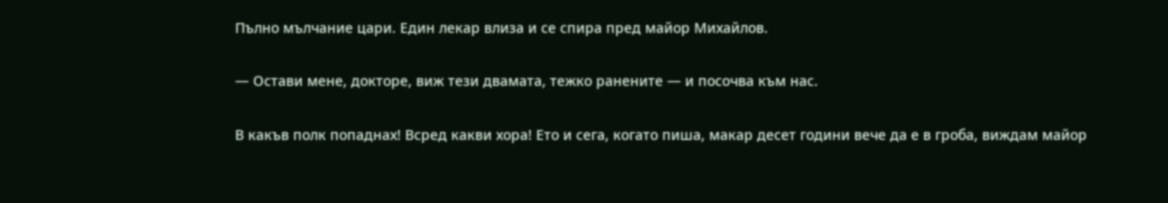Пълно мълчание цари. Един лекар влиза и се спира пред майор Михайлов.

— Остави мене, докторе, виж тези двамата, тежко ранените — и посочва към нас.

В какъв полк попаднах! Всред какви хора! Ето и сега, когато пиша, макар десет години вече да е в гроба, виждам майор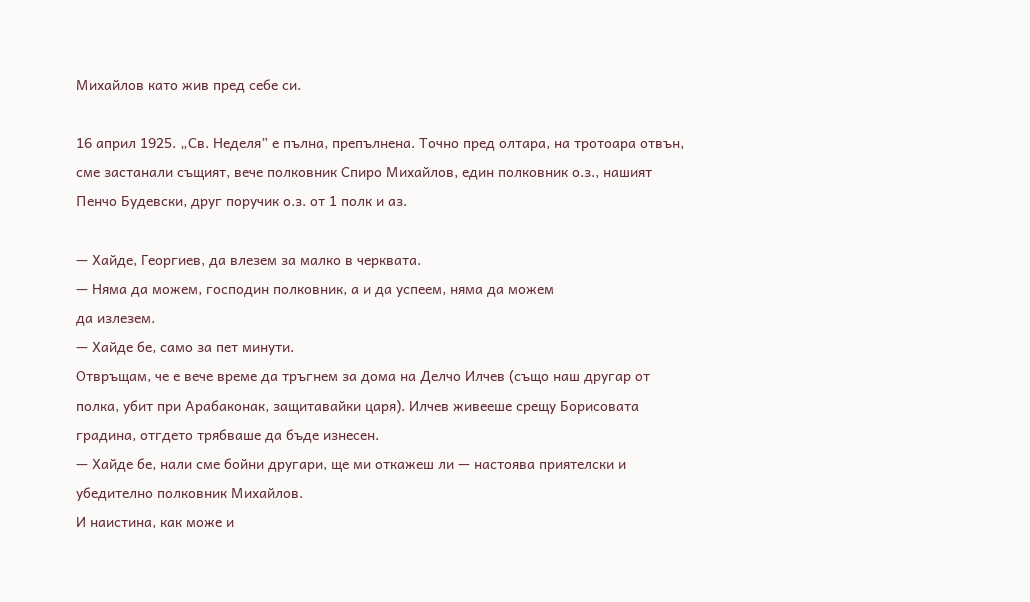Михайлов като жив пред себе си.

16 април 1925. „Св. Неделя” е пълна, препълнена. Точно пред олтара, на тротоара отвън, сме застанали същият, вече полковник Спиро Михайлов, един полковник о.з., нашият Пенчо Будевски, друг поручик о.з. от 1 полк и аз.

— Хайде, Георгиев, да влезем за малко в черквата.
— Няма да можем, господин полковник, а и да успеем, няма да можем
да излезем.
— Хайде бе, само за пет минути.
Отвръщам, че е вече време да тръгнем за дома на Делчо Илчев (също наш другар от полка, убит при Арабаконак, защитавайки царя). Илчев живееше срещу Борисовата градина, отгдето трябваше да бъде изнесен.
— Хайде бе, нали сме бойни другари, ще ми откажеш ли — настоява приятелски и убедително полковник Михайлов.
И наистина, как може и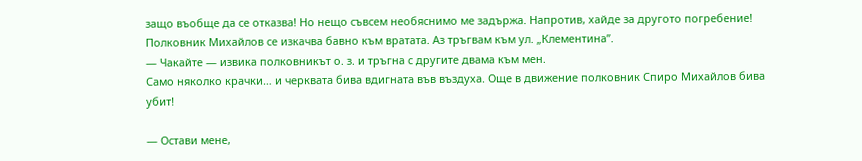защо въобще да се отказва! Но нещо съвсем необяснимо ме задържа. Напротив, хайде за другото погребение!
Полковник Михайлов се изкачва бавно към вратата. Аз тръгвам към ул. „Клементина”.
— Чакайте — извика полковникът о. з. и тръгна с другите двама към мен.
Само няколко крачки… и черквата бива вдигната във въздуха. Още в движение полковник Спиро Михайлов бива убит!

— Остави мене,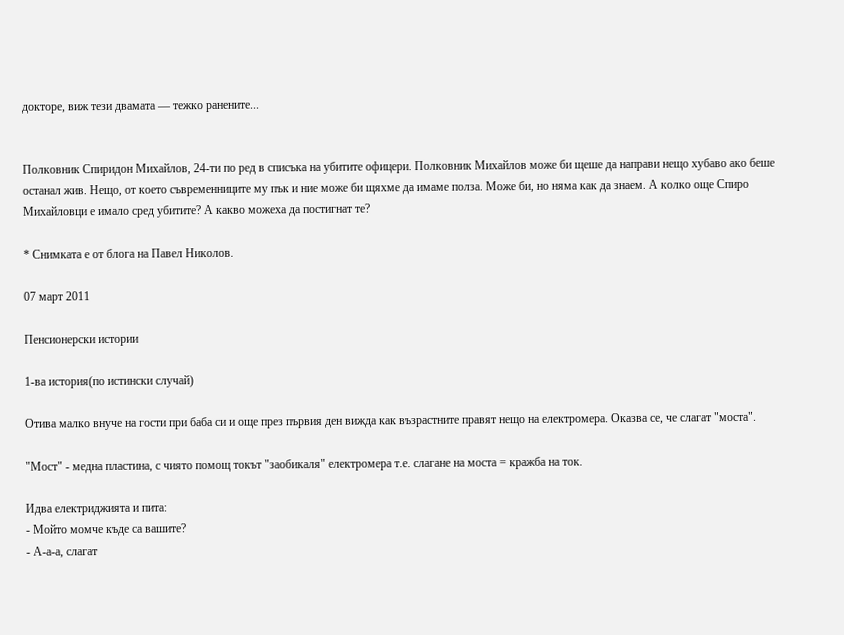докторе, виж тези двамата — тежко ранените...


Полковник Спиридон Михайлов, 24-ти по ред в списъка на убитите офицери. Полковник Михайлов може би щеше да направи нещо хубаво ако беше останал жив. Нещо, от което съвременниците му пък и ние може би щяхме да имаме полза. Може би, но няма как да знаем. А колко още Спиро Михайловци е имало сред убитите? А какво можеха да постигнат те?

* Снимката е от блога на Павел Николов.

07 март 2011

Пенсионерски истории

1-ва история(по истински случай)

Отива малко внуче на гости при баба си и още през първия ден вижда как възрастните правят нещо на електромера. Оказва се, че слагат "моста".

"Мост" - медна пластина, с чиято помощ токът "заобикаля" електромера т.е. слагане на моста = кражба на ток.

Идва електриджията и пита:
- Мойто момче къде са вашите?
- А-а-а, слагат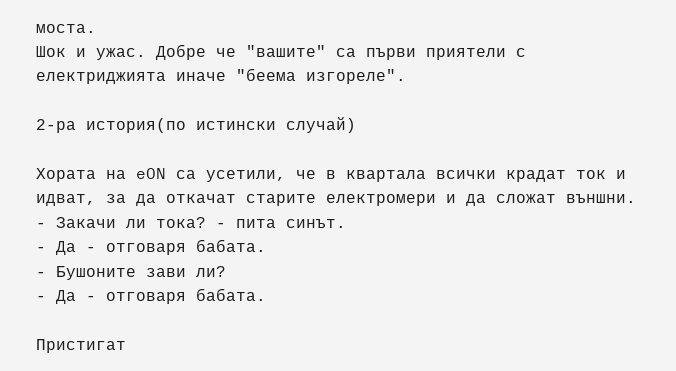моста.
Шок и ужас. Добре че "вашите" са първи приятели с електриджията иначе "беема изгореле".

2-ра история(по истински случай)

Хората на eON са усетили, че в квартала всички крадат ток и идват, за да откачат старите електромери и да сложат външни.
- Закачи ли тока? - пита синът.
- Да - отговаря бабата.
- Бушоните зави ли?
- Да - отговаря бабата.

Пристигат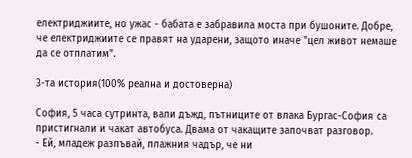електриджиите, но ужас - бабата е забравила моста при бушоните. Добре, че електриджиите се правят на ударени, защото иначе "цел живот немаше да се отплатим".

3-та история(100% реална и достоверна)

София, 5 часа сутринта, вали дъжд, пътниците от влака Бургас-София са пристигнали и чакат автобуса. Двама от чакащите започват разговор.
- Ей, младеж разпъвай, плажния чадър, че ни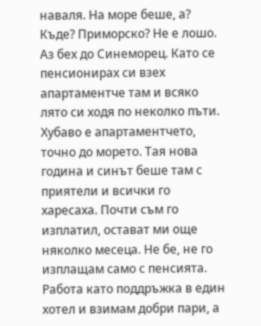наваля. На море беше, а? Къде? Приморско? Не е лошо. Аз бех до Синеморец. Като се пенсионирах си взех апартаментче там и всяко лято си ходя по неколко пъти. Хубаво е апартаментчето, точно до морето. Тая нова година и синът беше там с приятели и всички го харесаха. Почти съм го изплатил, остават ми още няколко месеца. Не бе, не го изплащам само с пенсията. Работа като поддръжка в един хотел и взимам добри пари, а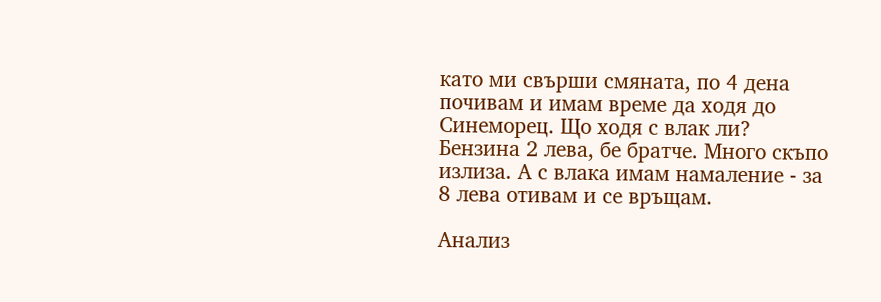като ми свърши смяната, по 4 дена почивам и имам време да ходя до Синеморец. Що ходя с влак ли? Бензина 2 лева, бе братче. Много скъпо излиза. А с влака имам намаление - за 8 лева отивам и се връщам.

Анализ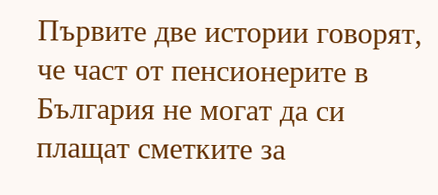Първите две истории говорят, че част от пенсионерите в България не могат да си плащат сметките за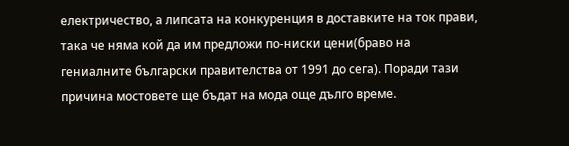електричество, а липсата на конкуренция в доставките на ток прави, така че няма кой да им предложи по-ниски цени(браво на гениалните български правителства от 1991 до сега). Поради тази причина мостовете ще бъдат на мода още дълго време.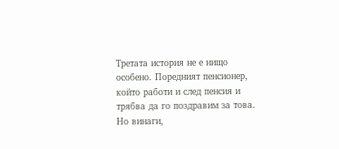Третата история не е нищо особено. Поредният пенсионер, който работи и след пенсия и трябва да го поздравим за това. Но винаги,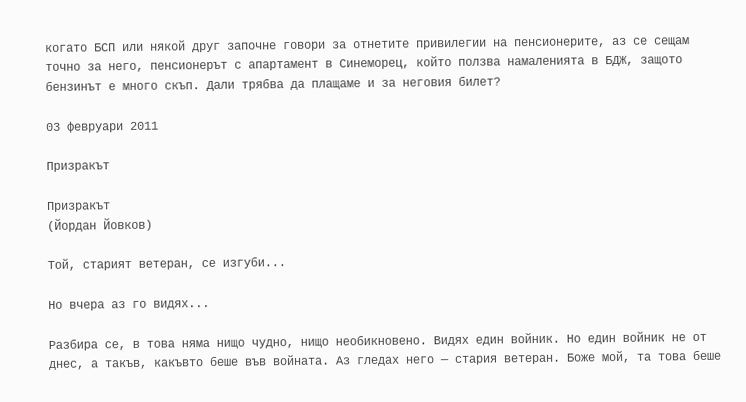когато БСП или някой друг започне говори за отнетите привилегии на пенсионерите, аз се сещам точно за него, пенсионерът с апартамент в Синеморец, който ползва намаленията в БДЖ, защото бензинът е много скъп. Дали трябва да плащаме и за неговия билет?

03 февруари 2011

Призракът

Призракът
(Йордан Йовков)

Той, старият ветеран, се изгуби...

Но вчера аз го видях...

Разбира се, в това няма нищо чудно, нищо необикновено. Видях един войник. Но един войник не от днес, а такъв, какъвто беше във войната. Аз гледах него — стария ветеран. Боже мой, та това беше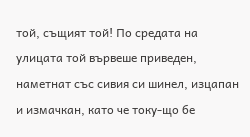той, същият той! По средата на улицата той вървеше приведен, наметнат със сивия си шинел, изцапан и измачкан, като че току-що бе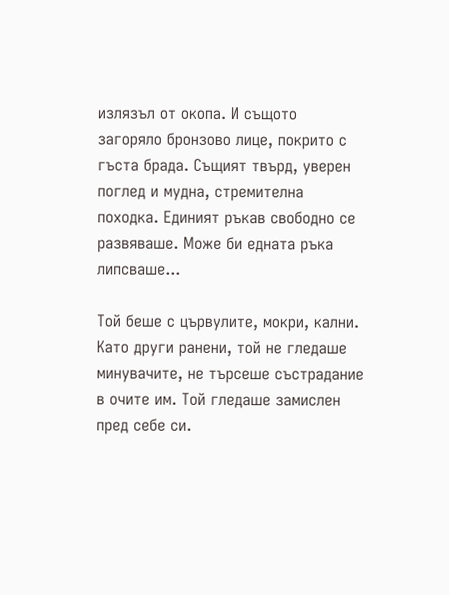излязъл от окопа. И същото загоряло бронзово лице, покрито с гъста брада. Същият твърд, уверен поглед и мудна, стремителна походка. Единият ръкав свободно се развяваше. Може би едната ръка липсвашe...

Той беше с цървулите, мокри, кални. Като други ранени, той не гледаше минувачите, не търсеше състрадание в очите им. Той гледаше замислен пред себе си.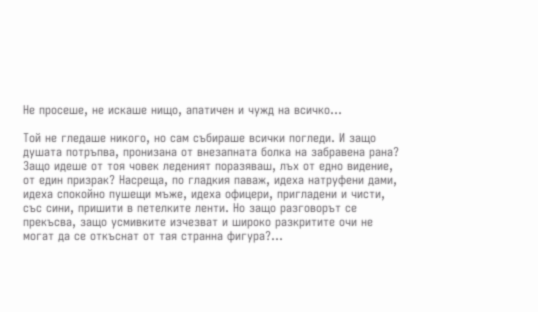Не просеше, не искаше нищо, апатичен и чужд на всичко...

Той не гледаше никого, но сам събираше всички погледи. И защо душата потръпва, пронизана от внезапната болка на забравена рана? Защо идеше от тоя човек леденият поразяваш, лъх от едно видение, от един призрак? Насреща, по гладкия паваж, идеха натруфени дами, идеха спокойно пушещи мъже, идеха офицери, пригладени и чисти, със сини, пришити в петелките ленти. Но защо разговорът се прекъсва, защо усмивките изчезват и широко разкритите очи не могат да се откъснат от тая странна фигура?...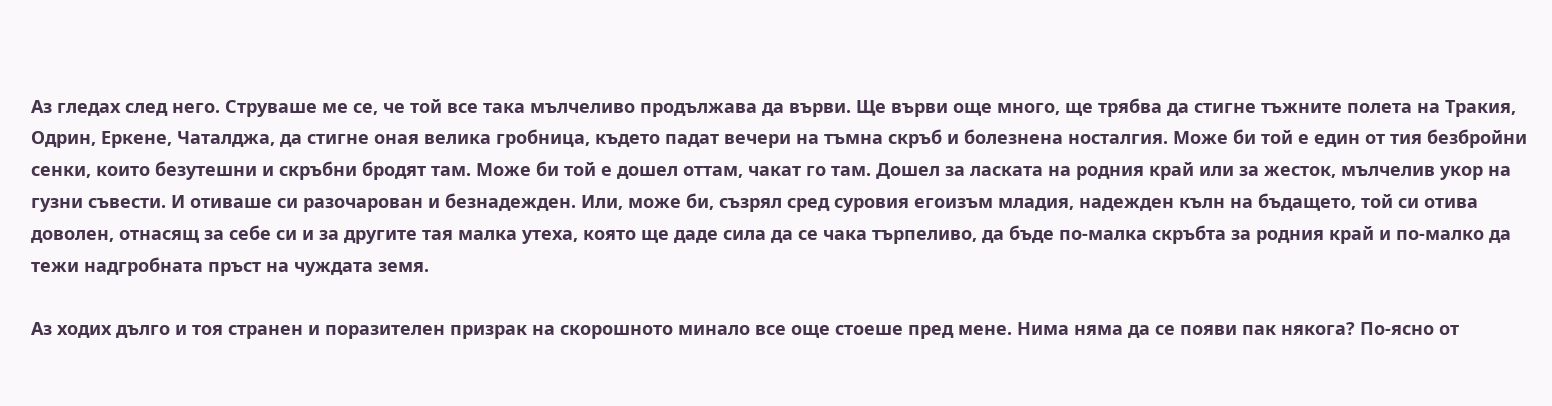Аз гледах след него. Струваше мe се, че той все така мълчеливо продължава да върви. Ще върви още много, ще трябва да стигне тъжните полета на Тракия, Одрин, Еркене, Чаталджа, да стигне оная велика гробница, където падат вечери на тъмна скръб и болезнена носталгия. Може би той е един от тия безбройни сенки, които безутешни и скръбни бродят там. Може би той е дошел оттам, чакат го там. Дошел за ласката на родния край или за жесток, мълчелив укор на гузни съвести. И отиваше си разочарован и безнадежден. Или, може би, съзрял сред суровия егоизъм младия, надежден кълн на бъдащето, той си отива доволен, отнасящ за себе си и за другите тая малка утеха, която ще даде сила да се чака търпеливо, да бъде по-малка скръбта за родния край и по-малко да тежи надгробната пръст на чуждата земя.

Аз ходих дълго и тоя странен и поразителен призрак на скорошното минало все още стоеше пред мене. Нима няма да се появи пак някога? По-ясно от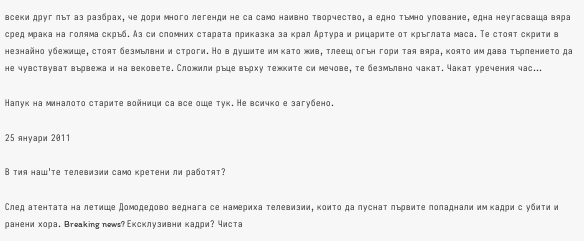всеки друг път аз разбрах, че дори много легенди не са само наивно творчество, а едно тъмно упование, една неугасваща вяра сред мрака на голяма скръб. Аз си спомних старата приказка за крал Артура и рицарите от кръглата маса. Те стоят скрити в незнайно убежище, стоят безмълвни и строги. Но в душите им като жив, тлеещ огън гори тая вяра, която им дава търпението да не чувствуват вървежа и на вековете. Сложили ръце върху тежките си мечове, те безмълвно чакат. Чакат уречения час...

Напук на миналото старите войници са все още тук. Не всичко е загубено.

25 януари 2011

В тия наш'те телевизии само кретени ли работят?

След атентата на летище Домодедово веднага се намериха телевизии, които да пуснат първите попаднали им кадри с убити и ранени хора. Breaking news? Ексклузивни кадри? Чиста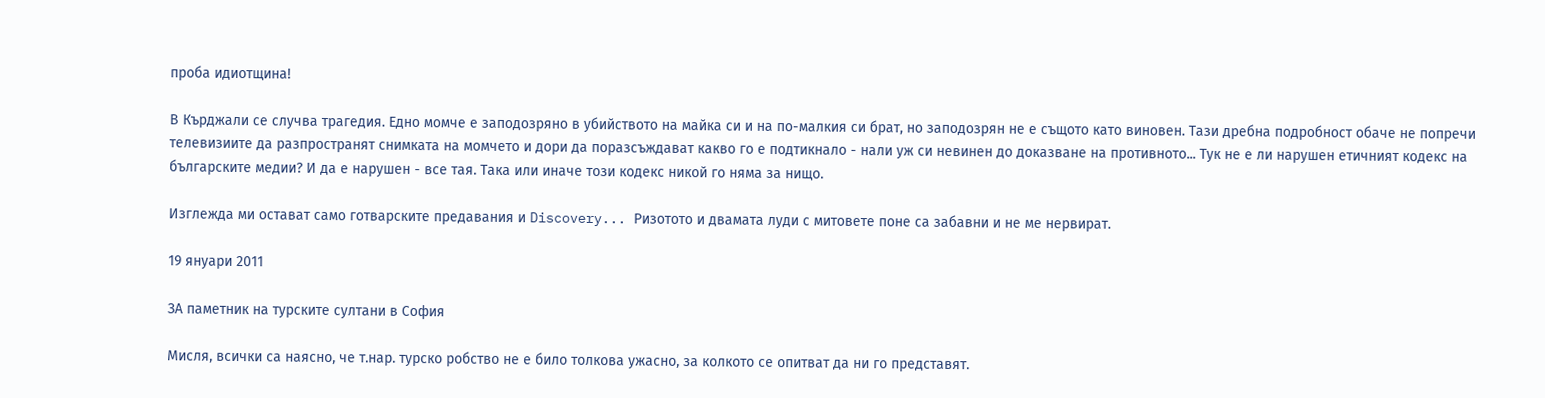проба идиотщина!

В Кърджали се случва трагедия. Едно момче е заподозряно в убийството на майка си и на по-малкия си брат, но заподозрян не е същото като виновен. Тази дребна подробност обаче не попречи телевизиите да разпространят снимката на момчето и дори да поразсъждават какво го е подтикнало - нали уж си невинен до доказване на противното... Тук не е ли нарушен етичният кодекс на българските медии? И да е нарушен - все тая. Така или иначе този кодекс никой го няма за нищо.

Изглежда ми остават само готварските предавания и Discovery... Ризотото и двамата луди с митовете поне са забавни и не ме нервират.

19 януари 2011

ЗА паметник на турските султани в София

Мисля, всички са наясно, че т.нар. турско робство не е било толкова ужасно, за колкото се опитват да ни го представят.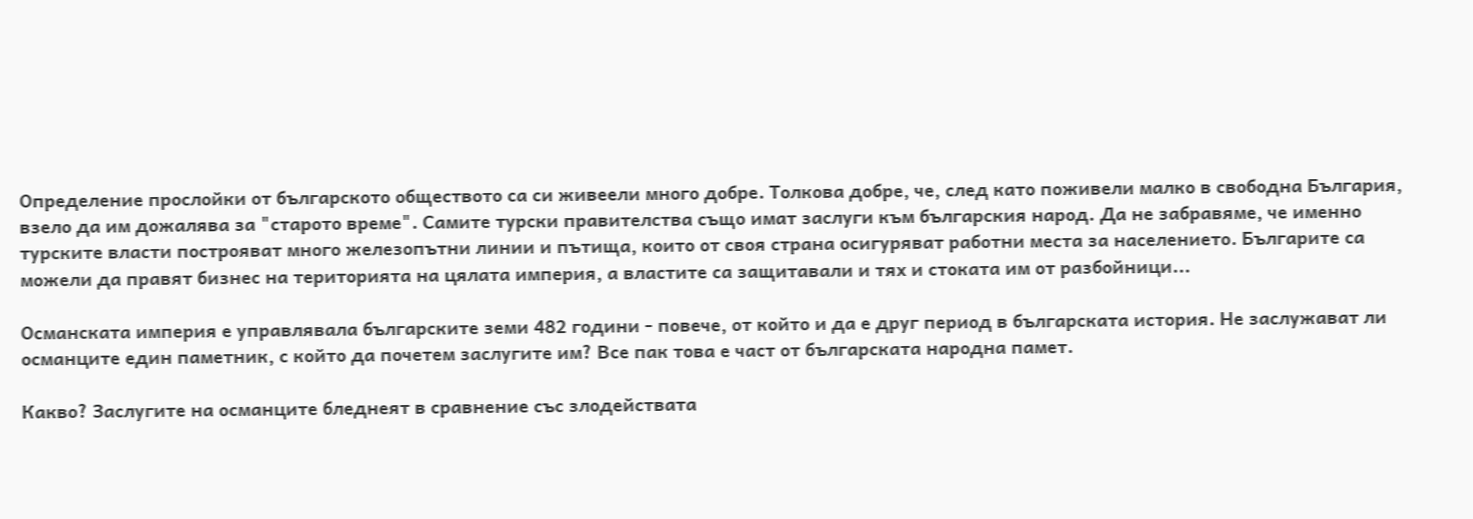Определение прослойки от българското обществото са си живеели много добре. Толкова добре, че, след като поживели малко в свободна България, взело да им дожалява за "старото време". Самите турски правителства също имат заслуги към българския народ. Да не забравяме, че именно турските власти построяват много железопътни линии и пътища, които от своя страна осигуряват работни места за населението. Българите са можели да правят бизнес на територията на цялата империя, а властите са защитавали и тях и стоката им от разбойници...

Османската империя е управлявала българските земи 482 години - повече, от който и да е друг период в българската история. Не заслужават ли османците един паметник, с който да почетем заслугите им? Все пак това е част от българската народна памет.

Какво? Заслугите на османците бледнеят в сравнение със злодействата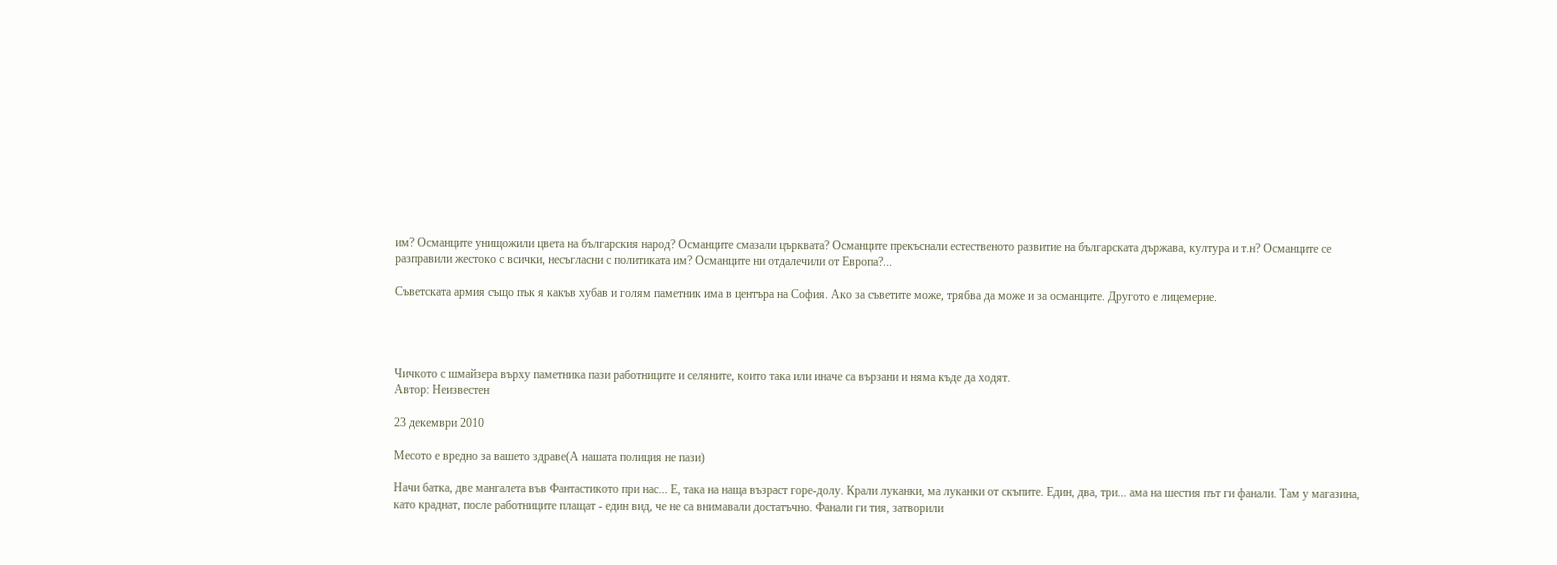им? Османците унищожили цвета на българския народ? Османците смазали църквата? Османците прекъснали естественото развитие на българската държава, култура и т.н? Османците се разправили жестоко с всички, несъгласни с политиката им? Османците ни отдалечили от Европа?...

Съветската армия също пък я какъв хубав и голям паметник има в центъра на София. Ако за съветите може, трябва да може и за османците. Другото е лицемерие.




Чичкото с шмайзера върху паметника пази работниците и селяните, които така или иначе са вързани и няма къде да ходят.
Автор: Неизвестен

23 декември 2010

Месото е вредно за вашето здраве(А нашата полиция не пази)

Начи батка, две мангалета във Фантастикото при нас... Е, така на наща възраст горе-долу. Крали луканки, ма луканки от скъпите. Един, два, три... ама на шестия път ги фанали. Там у магазина, като краднат, после работниците плащат - един вид, че не са внимавали достатъчно. Фанали ги тия, затворили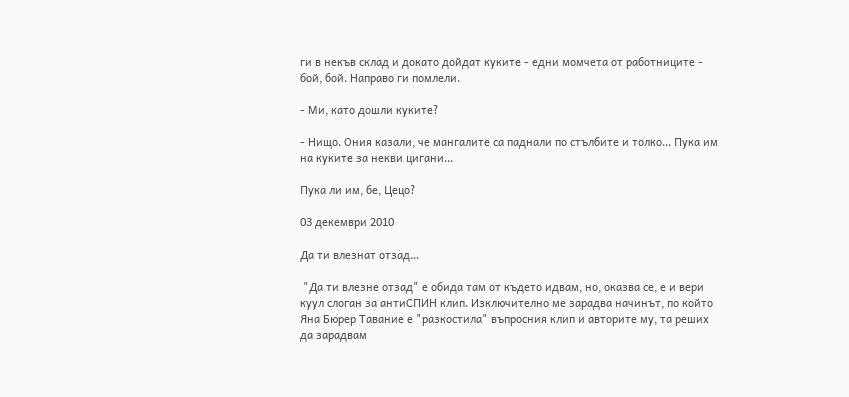ги в некъв склад и докато дойдат куките - едни момчета от работниците - бой, бой. Направо ги помлели.

- Ми, като дошли куките?

- Нищо. Ония казали, че мангалите са паднали по стълбите и толко... Пука им на куките за некви цигани...

Пука ли им, бе, Цецо?

03 декември 2010

Да ти влезнат отзад...

 "Да ти влезне отзад" е обида там от където идвам, но, оказва се, е и вери куул слоган за антиСПИН клип. Изключително ме зарадва начинът, по който Яна Бюрер Тавание е "разкостила" въпросния клип и авторите му, та реших да зарадвам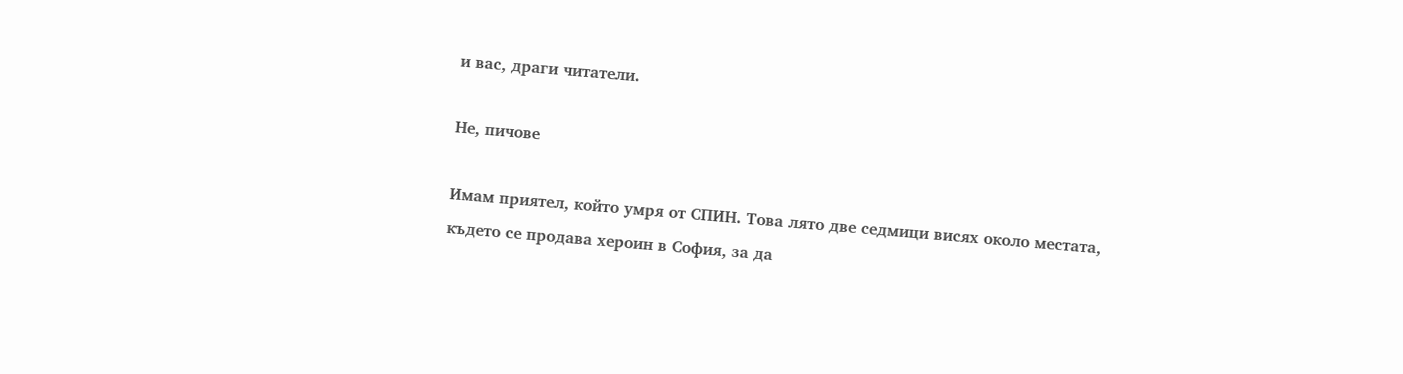и вас, драги читатели.

Не, пичове

Имам приятел, който умря от СПИН. Това лято две седмици висях около местата, където се продава хероин в София, за да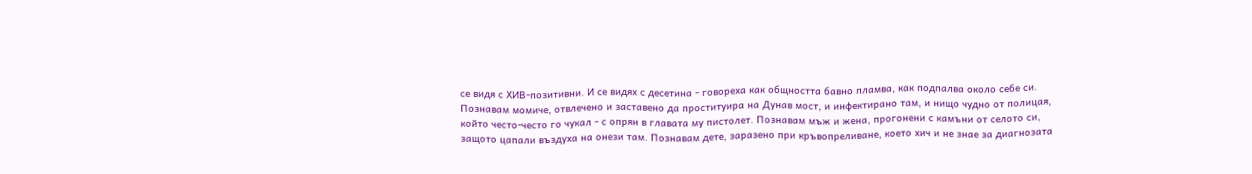се видя с ХИВ-позитивни. И се видях с десетина - говореха как общността бавно пламва, как подпалва около себе си. Познавам момиче, отвлечено и заставено да проституира на Дунав мост, и инфектирано там, и нищо чудно от полицая, който често-често го чукал - с опрян в главата му пистолет. Познавам мъж и жена, прогонени с камъни от селото си, защото цапали въздуха на онези там. Познавам дете, заразено при кръвопреливане, което хич и не знае за диагнозата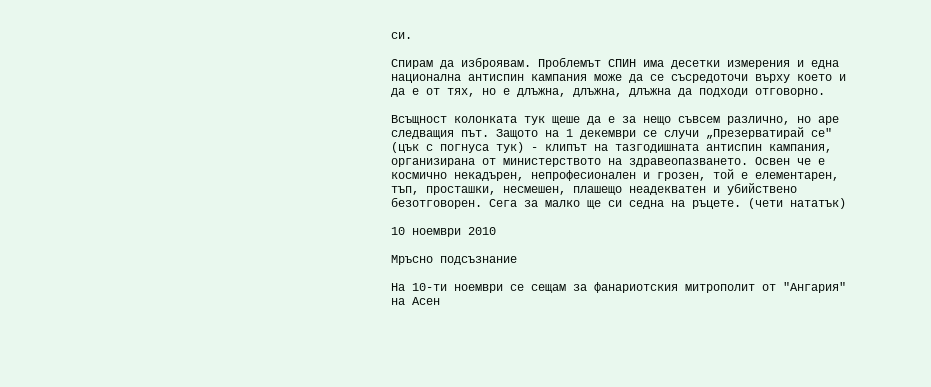си.

Спирам да изброявам. Проблемът СПИН има десетки измерения и една национална антиспин кампания може да се съсредоточи върху което и да е от тях, но е длъжна, длъжна, длъжна да подходи отговорно.

Всъщност колонката тук щеше да е за нещо съвсем различно, но аре следващия път. Защото на 1 декември се случи „Презерватирай се" (цък с погнусa тук) - клипът на тазгодишната антиспин кампания, организирана от министерството на здравеопазването. Освен че е космично некадърен, непрофесионалeн и грозeн, той е елементарeн, тъп, просташки, несмешен, плашещо неадекватен и убийствено безотговорeн. Сега за малко ще си седна на ръцете. (чети нататък)

10 ноември 2010

Мръсно подсъзнание

На 10-ти ноември се сещам за фанариотския митрополит от "Ангария" на Асен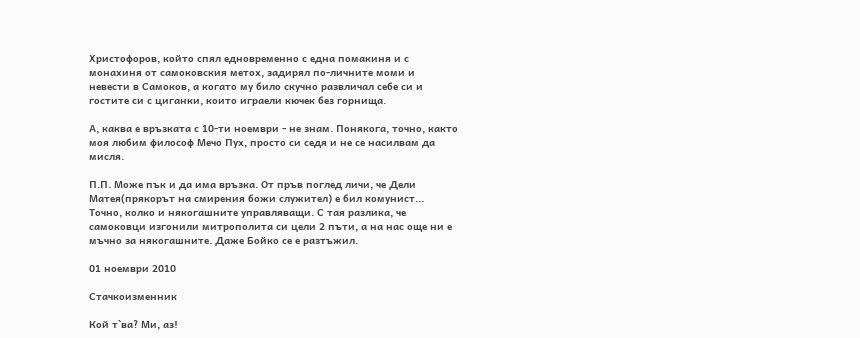Христофоров, който спял едновременно с една помакиня и с монахиня от самоковския метох, задирял по-личните моми и невести в Самоков, а когато му било скучно развличал себе си и гостите си с циганки, които играели кючек без горнища.

А, каква е връзката с 10-ти ноември - не знам. Понякога, точно, както моя любим философ Мечо Пух, просто си седя и не се насилвам да мисля.

П.П. Може пък и да има връзка. От пръв поглед личи, че Дели Матея(прякорът на смирения божи служител) е бил комунист... Точно, колко и някогашните управляващи. С тая разлика, че самоковци изгонили митрополита си цели 2 пъти, а на нас още ни е мъчно за някогашните. Даже Бойко се е разтъжил.

01 ноември 2010

Стачкоизменник

Кой т`ва? Ми, аз!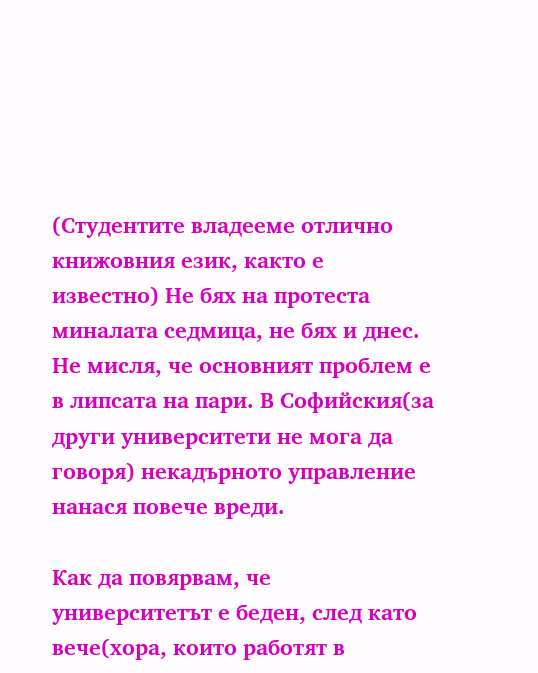(Студентите владееме отлично книжовния език, както е известно) Не бях на протеста миналата седмица, не бях и днес. Не мисля, че основният проблем е в липсата на пари. В Софийския(за други университети не мога да говоря) некадърното управление нанася повече вреди.

Как да повярвам, че университетът е беден, след като вече(хора, които работят в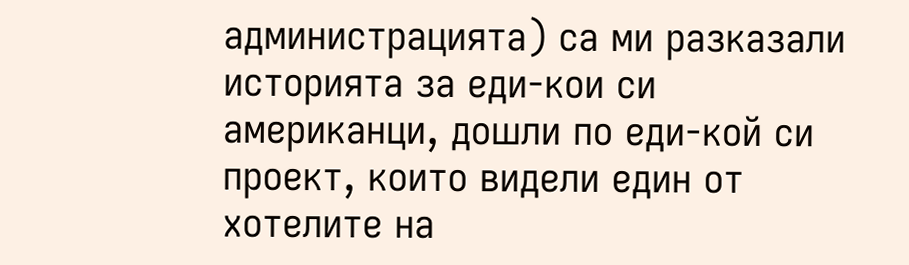администрацията) са ми разказали историята за еди-кои си американци, дошли по еди-кой си проект, които видели един от хотелите на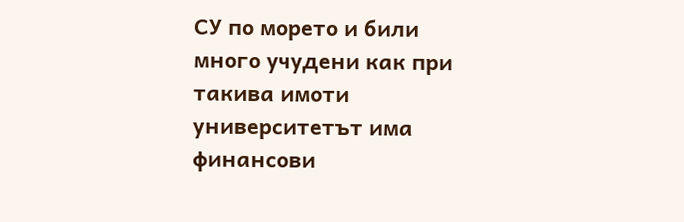СУ по морето и били много учудени как при такива имоти университетът има финансови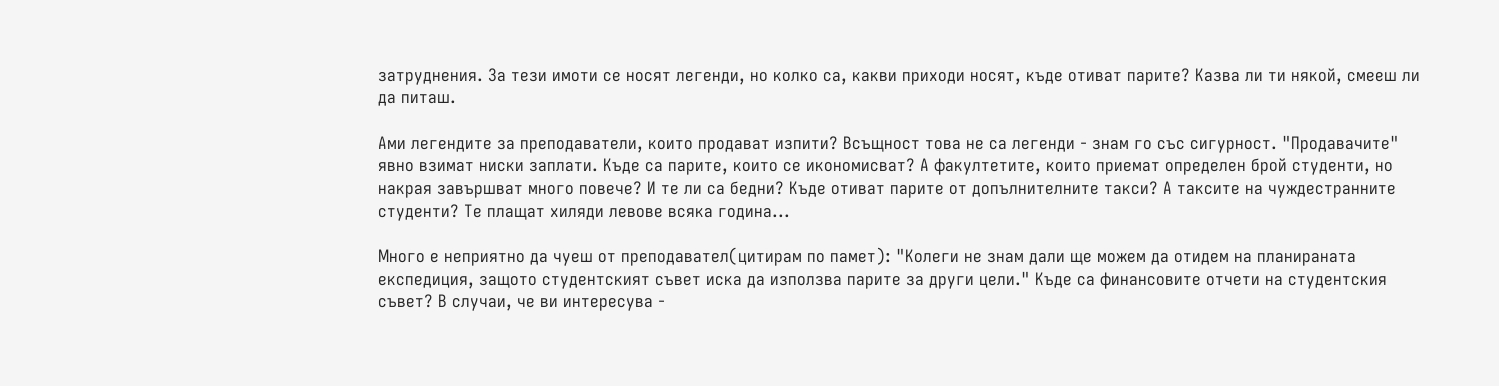затруднения. За тези имоти се носят легенди, но колко са, какви приходи носят, къде отиват парите? Казва ли ти някой, смееш ли да питаш.

Ами легендите за преподаватели, които продават изпити? Всъщност това не са легенди - знам го със сигурност. "Продавачите" явно взимат ниски заплати. Къде са парите, които се икономисват? А факултетите, които приемат определен брой студенти, но накрая завършват много повече? И те ли са бедни? Къде отиват парите от допълнителните такси? А таксите на чуждестранните студенти? Те плащат хиляди левове всяка година...

Много е неприятно да чуеш от преподавател(цитирам по памет): "Колеги не знам дали ще можем да отидем на планираната експедиция, защото студентският съвет иска да използва парите за други цели." Къде са финансовите отчети на студентския съвет? В случаи, че ви интересува -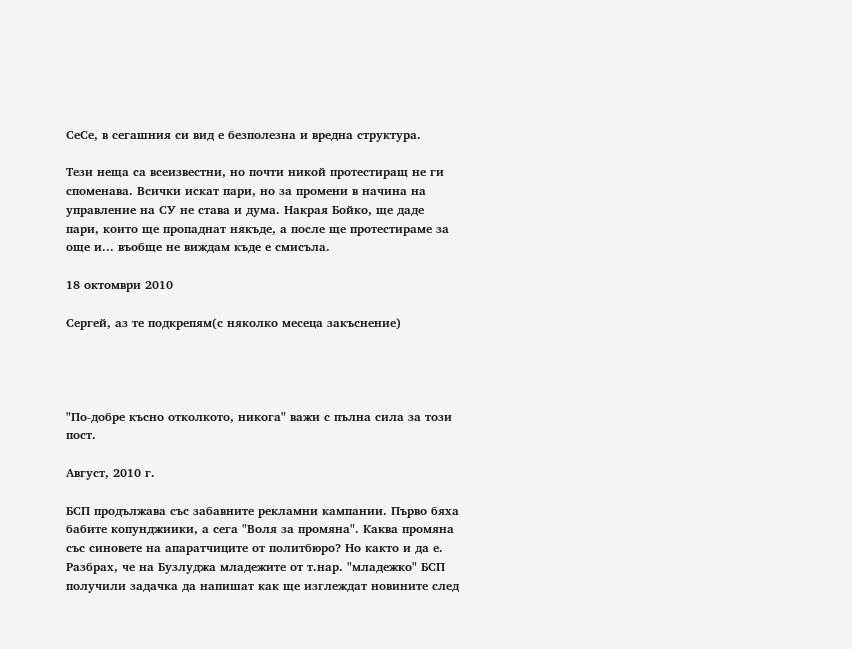СеСе, в сегашния си вид е безполезна и вредна структура.

Тези неща са всеизвестни, но почти никой протестиращ не ги споменава. Всички искат пари, но за промени в начина на управление на СУ не става и дума. Накрая Бойко, ще даде пари, които ще пропаднат някъде, а после ще протестираме за още и... въобще не виждам къде е смисъла.

18 октомври 2010

Сергей, аз те подкрепям(с няколко месеца закъснение)




"По-добре късно отколкото, никога" важи с пълна сила за този пост.

Август, 2010 г.

БСП продължава със забавните рекламни кампании. Първо бяха бабите копунджиики, а сега "Воля за промяна". Каква промяна със синовете на апаратчиците от политбюро? Но както и да е. Разбрах, че на Бузлуджа младежите от т.нар. "младежко" БСП получили задачка да напишат как ще изглеждат новините след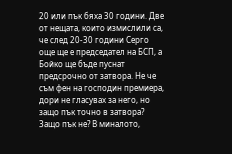20 или пък бяха 30 години. Две от нещата, които измислили са, че след 20-30 години Серго още ще е председател на БСП, а Бойко ще бъде пуснат предсрочно от затвора. Не че съм фен на господин премиера, дори не гласувах за него, но защо пък точно в затвора? Защо пък не? В миналото,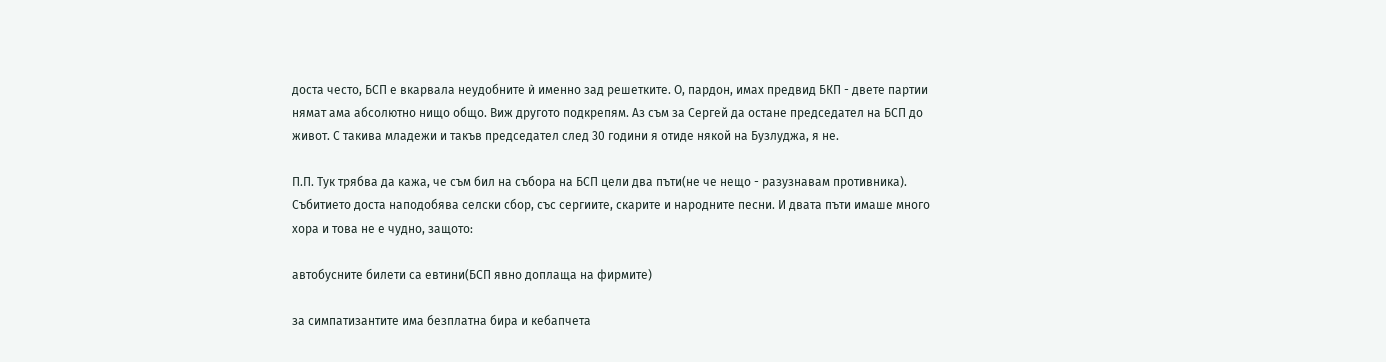доста често, БСП е вкарвала неудобните ѝ именно зад решетките. О, пардон, имах предвид БКП - двете партии нямат ама абсолютно нищо общо. Виж другото подкрепям. Аз съм за Сергей да остане председател на БСП до живот. С такива младежи и такъв председател след 30 години я отиде някой на Бузлуджа, я не.

П.П. Тук трябва да кажа, че съм бил на събора на БСП цели два пъти(не че нещо - разузнавам противника). Събитието доста наподобява селски сбор, със сергиите, скарите и народните песни. И двата пъти имаше много хора и това не е чудно, защото:

автобусните билети са евтини(БСП явно доплаща на фирмите)

за симпатизантите има безплатна бира и кебапчета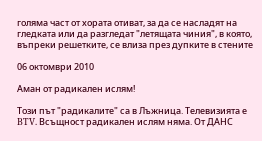голяма част от хората отиват, за да се насладят на гледката или да разгледат "летящата чиния", в която, въпреки решетките, се влиза през дупките в стените

06 октомври 2010

Аман от радикален ислям!

Този път "радикалите" са в Лъжница. Телевизията е BTV. Всъщност радикален ислям няма. От ДАНС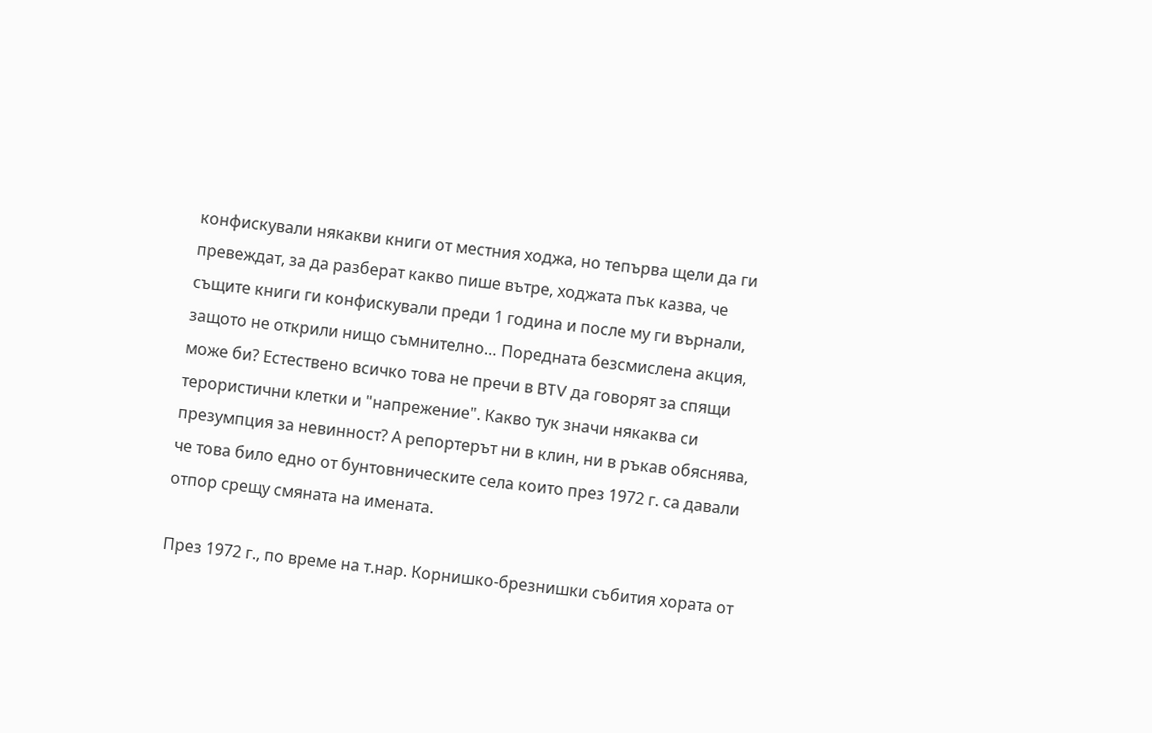конфискували някакви книги от местния ходжа, но тепърва щели да ги превеждат, за да разберат какво пише вътре, ходжата пък казва, че същите книги ги конфискували преди 1 година и после му ги върнали, защото не открили нищо съмнително… Поредната безсмислена акция, може би? Естествено всичко това не пречи в BTV да говорят за спящи терористични клетки и "напрежение". Какво тук значи някаква си презумпция за невинност? А репортерът ни в клин, ни в ръкав обяснява, че това било едно от бунтовническите села които през 1972 г. са давали отпор срещу смяната на имената.

През 1972 г., по време на т.нар. Корнишко-брезнишки събития хората от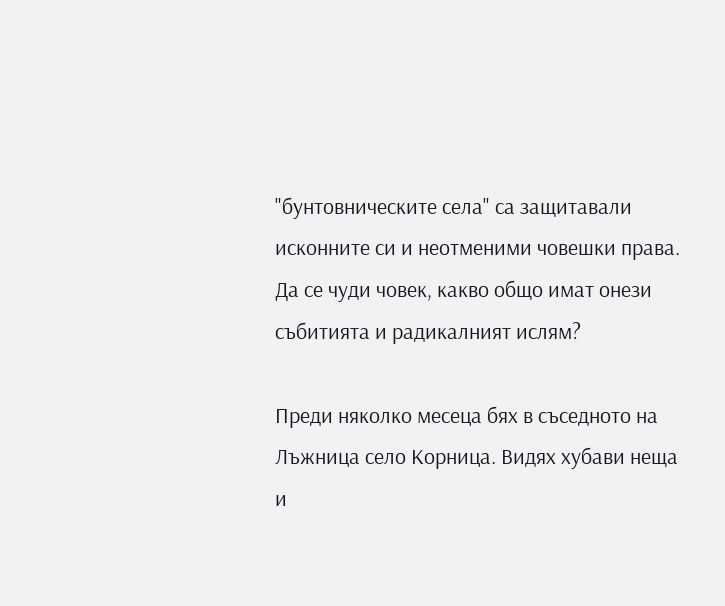"бунтовническите села" са защитавали исконните си и неотменими човешки права. Да се чуди човек, какво общо имат онези събитията и радикалният ислям?

Преди няколко месеца бях в съседното на Лъжница село Корница. Видях хубави неща и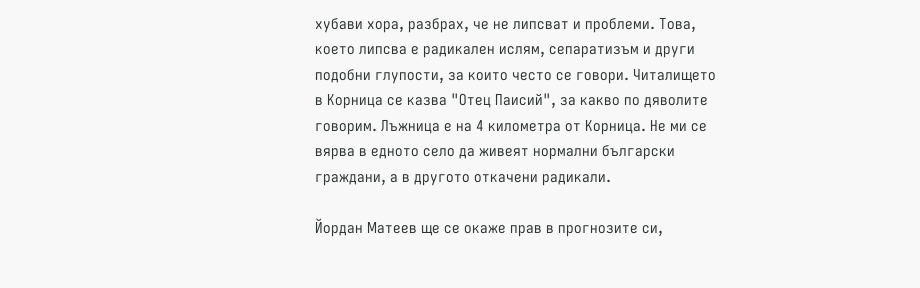хубави хора, разбрах, че не липсват и проблеми. Това, което липсва е радикален ислям, сепаратизъм и други подобни глупости, за които често се говори. Читалището в Корница се казва "Отец Паисий", за какво по дяволите говорим. Лъжница е на 4 километра от Корница. Не ми се вярва в едното село да живеят нормални български граждани, а в другото откачени радикали.

Йордан Матеев ще се окаже прав в прогнозите си,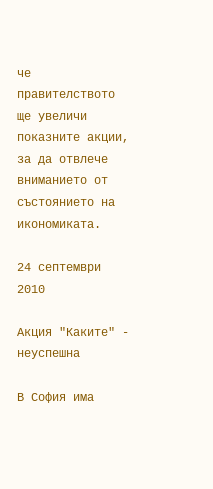че правителството ще увеличи показните акции, за да отвлече вниманието от състоянието на икономиката.

24 септември 2010

Акция "Каките" - неуспешна

В София има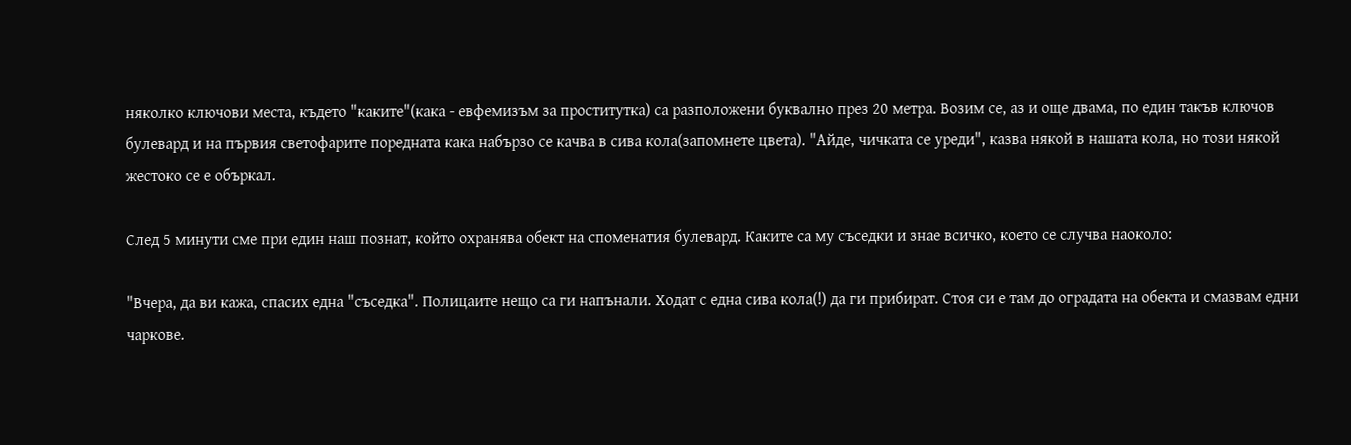няколко ключови места, където "каките"(кака - евфемизъм за проститутка) са разположени буквално през 20 метра. Возим се, аз и още двама, по един такъв ключов булевард и на първия светофарите поредната кака набързо се качва в сива кола(запомнете цвета). "Айде, чичката се уреди", казва някой в нашата кола, но този някой жестоко се е объркал.

След 5 минути сме при един наш познат, който охранява обект на споменатия булевард. Каките са му съседки и знае всичко, което се случва наоколо:

"Вчера, да ви кажа, спасих една "съседка". Полицаите нещо са ги напънали. Ходат с една сива кола(!) да ги прибират. Стоя си е там до оградата на обекта и смазвам едни чаркове.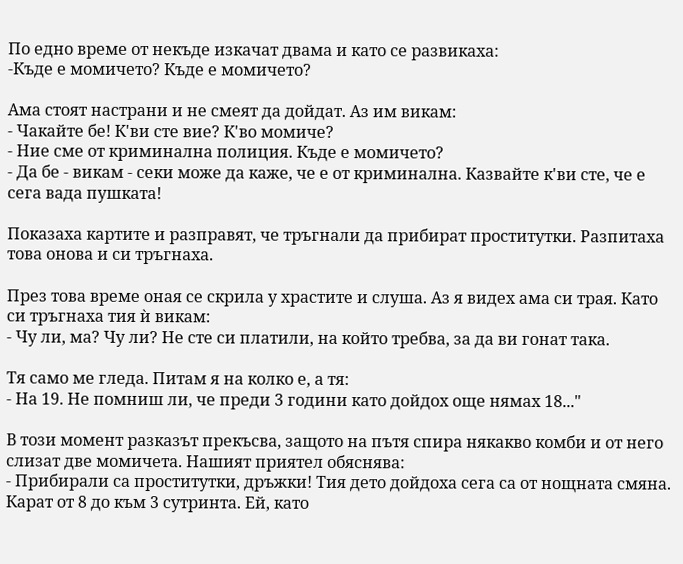По едно време от некъде изкачат двама и като се развикаха:
-Къде е момичето? Къде е момичето?

Ама стоят настрани и не смеят да дойдат. Аз им викам:
- Чакайте бе! К'ви сте вие? К'во момиче?
- Ние сме от криминална полиция. Къде е момичето?
- Да бе - викам - секи може да каже, че е от криминална. Казвайте к'ви сте, че е сега вада пушката!

Показаха картите и разправят, че тръгнали да прибират проститутки. Разпитаха това онова и си тръгнаха.

През това време оная се скрила у храстите и слуша. Аз я видех ама си трая. Като си тръгнаха тия ѝ викам:
- Чу ли, ма? Чу ли? Не сте си платили, на който требва, за да ви гонат така.

Тя само ме гледа. Питам я на колко е, а тя:
- На 19. Не помниш ли, че преди 3 години като дойдох още нямах 18..."

В този момент разказът прекъсва, защото на пътя спира някакво комби и от него слизат две момичета. Нашият приятел обяснява:
- Прибирали са проститутки, дръжки! Тия дето дойдоха сега са от нощната смяна. Карат от 8 до към 3 сутринта. Ей, като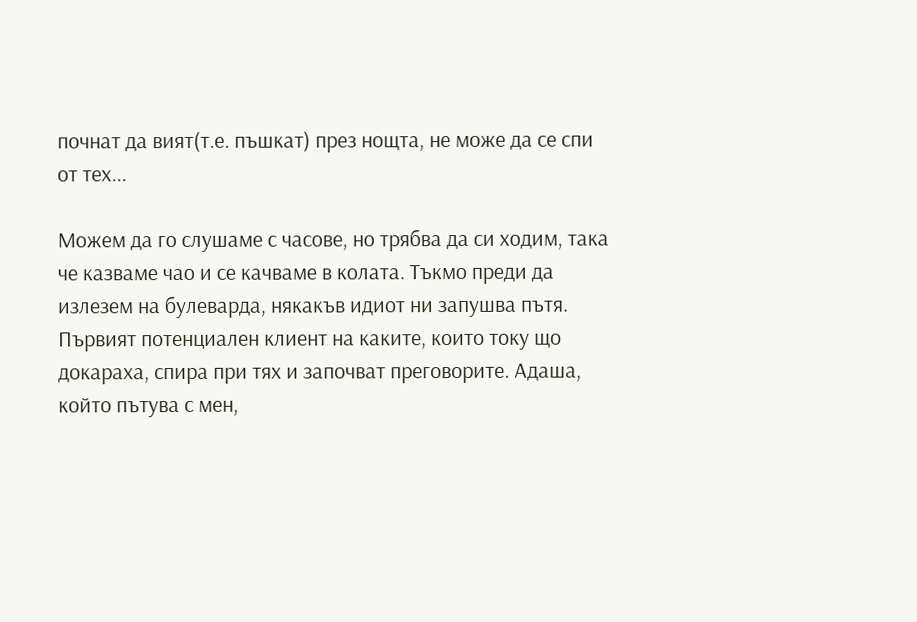почнат да вият(т.е. пъшкат) през нощта, не може да се спи от тех...

Можем да го слушаме с часове, но трябва да си ходим, така че казваме чао и се качваме в колата. Тъкмо преди да излезем на булеварда, някакъв идиот ни запушва пътя. Първият потенциален клиент на каките, които току що докараха, спира при тях и започват преговорите. Адаша, който пътува с мен,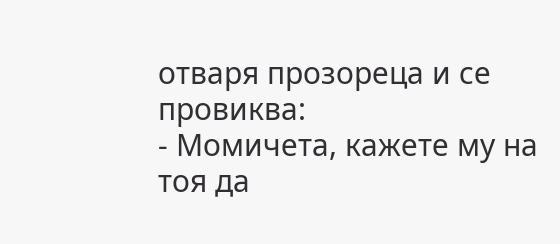отваря прозореца и се провиква:
- Момичета, кажете му на тоя да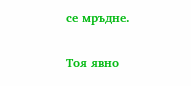се мръдне.

Тоя явно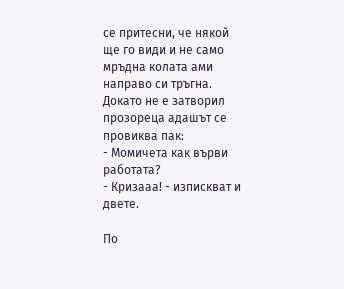се притесни, че някой ще го види и не само мръдна колата ами направо си тръгна. Докато не е затворил прозореца адашът се провиква пак:
- Момичета как върви работата?
- Кризааа! - изпискват и двете.

По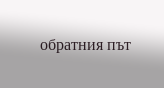обратния път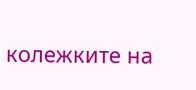колежките на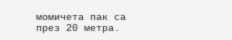момичета пак са през 20 метра.